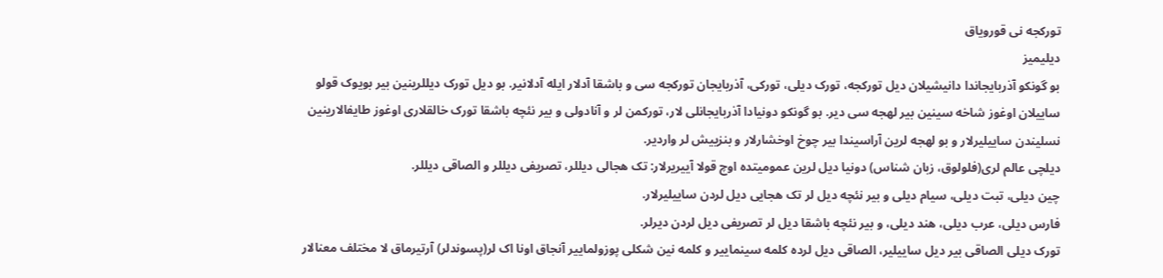تورکجه نی قورویاق
دیلیمیز
بو گونکو آذربایجاندا دانیشیلان دیل تورکجه، تورک دیلی، تورکی، آذربایجان تورکجه سی و باشقا آدلار ایله آدلانیر. بو دیل تورک دیللرینین بیر بویوک قولو ساییلان اوغوز شاخه سینین بیر لهجه سی دیر. بو گونکو دونیادا آذربایجانلی لار، تورکمن لر و آنادولی و بیر نئچه باشقا تورک خالقلاری اوغوز طایفالارینین نسلیندن ساییلیرلار و بو لهجه لرین آراسیندا بیر چوخ اوخشارلار و بنزییش لر واردیر.
دیلچی عالم لری(فلولوق، زبان شناس) دونیا دیل لرین عمومیتده اوچ قولا آییریرلار: تک هجالی دیللر، تصریفی دیللر و الصاقی دیللر.
چین دیلی، تبت دیلی، سیام دیلی و بیر نئچه دیل لر تک هجایی دیل لردن ساییلیرلار.
فارس دیلی، عرب دیلی، هند دیلی، و بیر نئچه باشقا دیل لر تصریفی دیل لردن دیرلر.
تورک دیلی الصاقی بیر دیل ساییلیر، الصاقی دیل لرده کلمه سینماییر و کلمه نین شکلی پوزولماییر آنجاق اونا اک لر(پسوندلر) آرتیرماق لا مختلف معنالار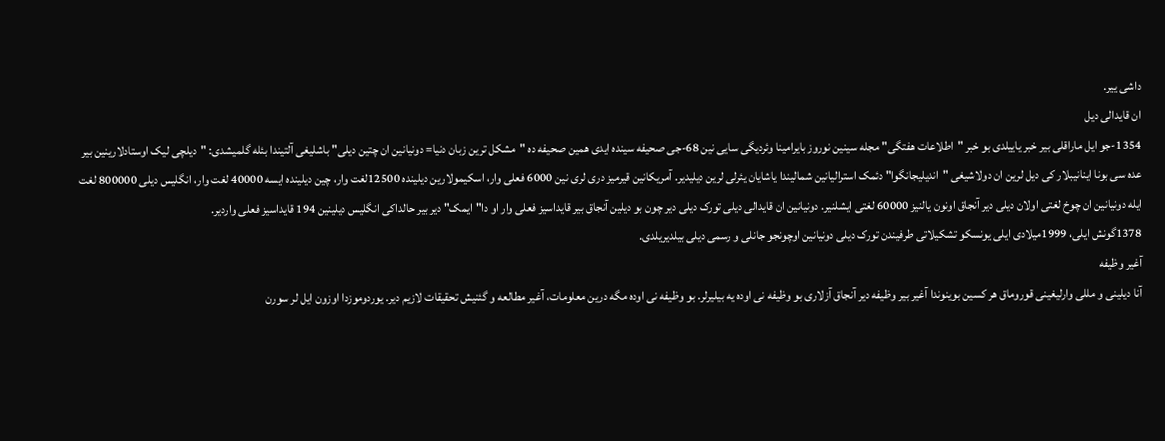داشی ییر.
ان قایدالی دیل
1354-جو ایل ماراقلی بیر خبر یاییلدی بو خبر "اطلاعات هفتگی" مجله سینین نوروز بایرامینا وئردیگی سایی نین 68-جی صحیفه سینده ایدی همین صحیفه ده "مشکل ترین زبان دنیا= دونیانین ان چتین دیلی" باشلیغی آلتیندا بئله گلمیشدی: "دیلچی لیک اوستادلارینین بیر عده سی بونا اینانیبلار کی دیل لرین ان دولاشیغی "اندیلیجانگوا" دئمک استرالیانین شمالیندا یاشایان یئرلی لرین دیلیدیر. آمریکانین قیرمیز دری لری نین 6000 فعلی وار، اسکیمولارین دیلینده 12500لغت وار، چین دیلینده ایسه 40000 لغت وار، انگلیس دیلی 800000 لغت ایله دونیانین ان چوخ لغتی اولان دیلی دیر آنجاق اونون یالنیز 60000 لغتی ایشلنیر. دونیانین ان قایدالی دیلی تورک دیلی دیر چون بو دیلین آنجاق بیر قایداسیز فعلی وار او دا"ایمک" دیر بیر حالداکی انگلیس دیلینین 194 قایداسیز فعلی واردیر.
1378گونش ایلی، 1999میلادی ایلی یونسکو تشکیلاتی طرفیندن تورک دیلی دونیانین اوچونجو جانلی و رسمی دیلی بیلدیریلدی.
آغیر وظیفه
آنا دیلینی و مللی وارلیغینی قوروماق هر کسین بوینوندا آغیر بیر وظیفه دیر آنجاق آزلاری بو وظیفه نی اوده یه بیلیرلر. بو وظیفه نی اوده مگه درین معلومات، آغیر مطالعه و گئنیش تحقیقات لازیم دیر. یوردوموزدا اوزون ایل لر سورن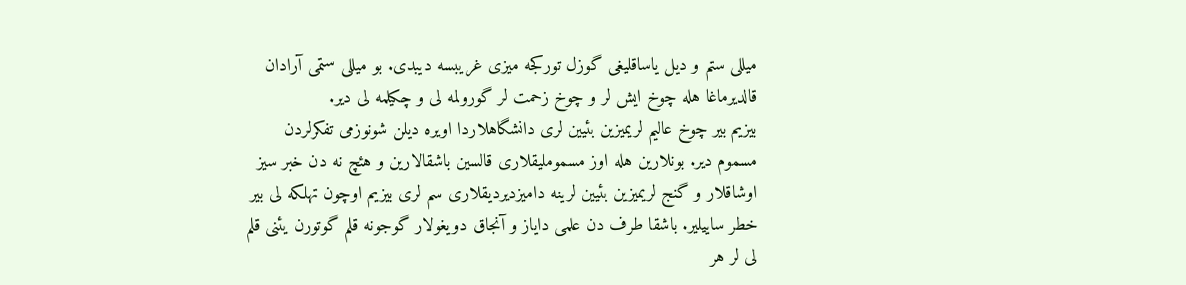میللی ستم و دیل یاساقلیغی گوزل تورکجه میزی غریبسه دیبدی. بو میللی ستمی آرادان قالدیرماغا هله چوخ ایش لر و چوخ زحمت لر گورولمه لی و چکیلمه لی دیر.
بیزیم بیر چوخ عالیم لریمیزین بئیین لری دانشگاهلاردا اویره دیلن شونوزمی تفکرلردن مسموم دیر. بونلارین هله اوز مسموملیقلاری قالسین باشقالارین و هئچ نه دن خبر سیز اوشاقلار و گنج لریمیزین بئیین لرینه دامیزدیردیقلاری سم لری بیزیم اوچون تهلکه لی بیر خطر ساییلیر. باشقا طرف دن علمی دایاز و آنجاق دویغولار گوجونه قلم گوتورن یئنی قلم لی لر هر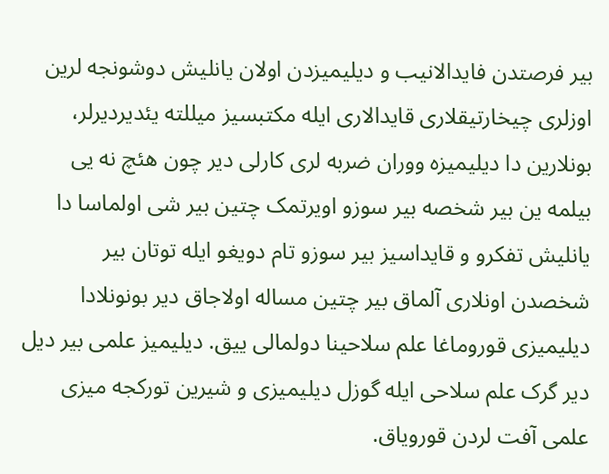بیر فرصتدن فایدالانیب و دیلیمیزدن اولان یانلیش دوشونجه لرین اوزلری چیخارتیقلاری قایدالاری ایله مکتبسیز میللته یئدیردیرلر، بونلارین دا دیلیمیزه ووران ضربه لری کارلی دیر چون هئچ نه یی بیلمه ین بیر شخصه بیر سوزو اویرتمک چتین بیر شی اولماسا دا یانلیش تفکرو و قایداسیز بیر سوزو تام دویغو ایله توتان بیر شخصدن اونلاری آلماق بیر چتین مساله اولاجاق دیر بونونلادا دیلیمیزی قوروماغا علم سلاحینا دولمالی ییق. دیلیمیز علمی بیر دیل دیر گرک علم سلاحی ایله گوزل دیلیمیزی و شیرین تورکجه میزی علمی آفت لردن قورویاق.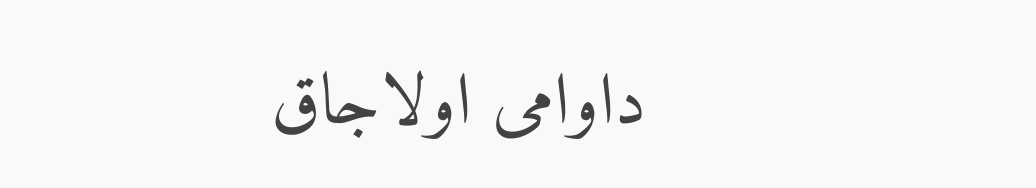داوامی اولاجاق